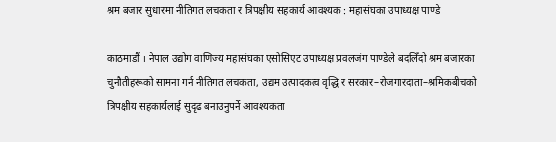श्रम बजार सुधारमा नीतिगत लचकता र त्रिपक्षीय सहकार्य आवश्यक : महासंघका उपाध्यक्ष पाण्डे

काठमाडौं । नेपाल उद्योग वाणिज्य महासंघका एसोसिएट उपाध्यक्ष प्रवलजंग पाण्डेले बदलिँदो श्रम बजारका चुनौतीहरूको सामना गर्न नीतिगत लचकता, उद्यम उत्पादकत्व वृद्धि र सरकार–रोजगारदाता–श्रमिकबीचको त्रिपक्षीय सहकार्यलाई सुदृढ बनाउनुपर्ने आवश्यकता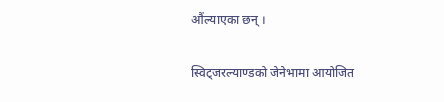औंल्याएका छन् ।

स्विट्जरल्याण्डको जेनेभामा आयोजित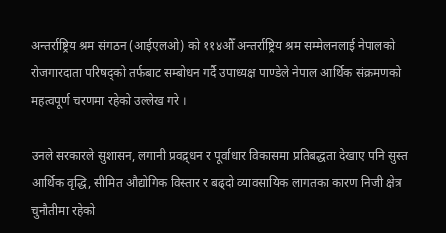अन्तर्राष्ट्रिय श्रम संगठन (आईएलओ) को ११४औँ अन्तर्राष्ट्रिय श्रम सम्मेलनलाई नेपालको रोजगारदाता परिषद्को तर्फबाट सम्बोधन गर्दै उपाध्यक्ष पाण्डेले नेपाल आर्थिक संक्रमणको महत्वपूर्ण चरणमा रहेको उल्लेख गरे ।

उनले सरकारले सुशासन, लगानी प्रवद्र्धन र पूर्वाधार विकासमा प्रतिबद्धता देखाए पनि सुस्त आर्थिक वृद्धि, सीमित औद्योगिक विस्तार र बढ्दो व्यावसायिक लागतका कारण निजी क्षेत्र चुनौतीमा रहेको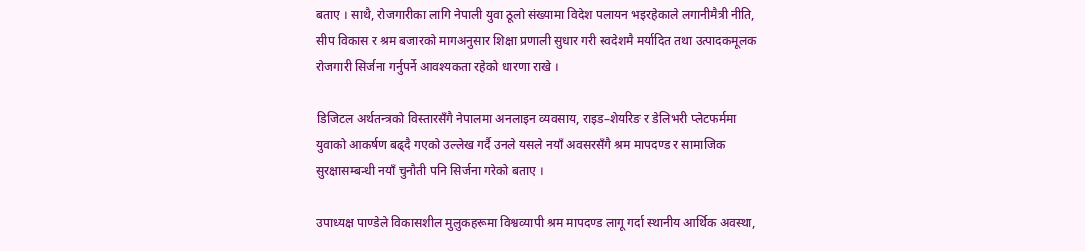बताए । साथै, रोजगारीका लागि नेपाली युवा ठूलो संख्यामा विदेश पलायन भइरहेकाले लगानीमैत्री नीति, सीप विकास र श्रम बजारको मागअनुसार शिक्षा प्रणाली सुधार गरी स्वदेशमै मर्यादित तथा उत्पादकमूलक रोजगारी सिर्जना गर्नुपर्ने आवश्यकता रहेको धारणा राखे ।

डिजिटल अर्थतन्त्रको विस्तारसँगै नेपालमा अनलाइन व्यवसाय, राइड–शेयरिङ र डेलिभरी प्लेटफर्ममा युवाको आकर्षण बढ्दै गएको उल्लेख गर्दै उनले यसले नयाँ अवसरसँगै श्रम मापदण्ड र सामाजिक सुरक्षासम्बन्धी नयाँ चुनौती पनि सिर्जना गरेको बताए ।

उपाध्यक्ष पाण्डेले विकासशील मुलुकहरूमा विश्वव्यापी श्रम मापदण्ड लागू गर्दा स्थानीय आर्थिक अवस्था,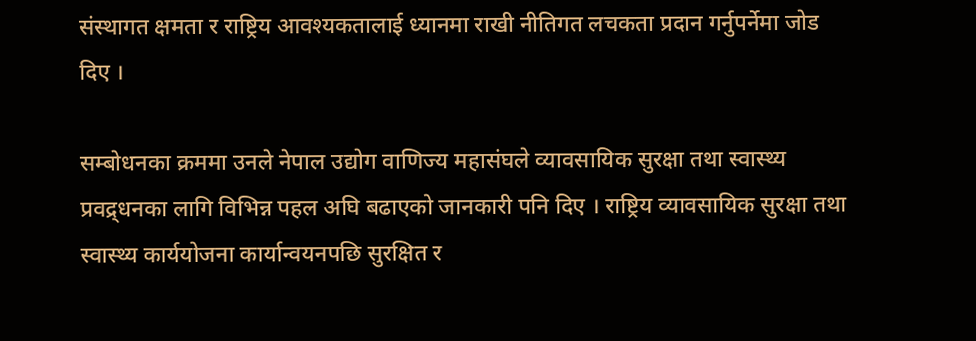संस्थागत क्षमता र राष्ट्रिय आवश्यकतालाई ध्यानमा राखी नीतिगत लचकता प्रदान गर्नुपर्नेमा जोड दिए ।

सम्बोधनका क्रममा उनले नेपाल उद्योग वाणिज्य महासंघले व्यावसायिक सुरक्षा तथा स्वास्थ्य प्रवद्र्धनका लागि विभिन्न पहल अघि बढाएको जानकारी पनि दिए । राष्ट्रिय व्यावसायिक सुरक्षा तथा स्वास्थ्य कार्ययोजना कार्यान्वयनपछि सुरक्षित र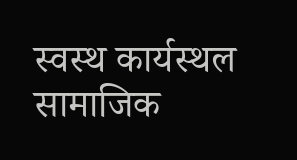स्वस्थ कार्यस्थल सामाजिक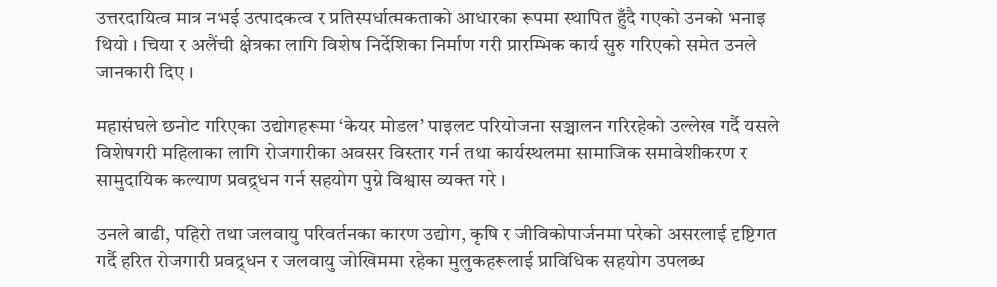उत्तरदायित्व मात्र नभई उत्पादकत्व र प्रतिस्पर्धात्मकताको आधारका रूपमा स्थापित हुँदै गएको उनको भनाइ थियो । चिया र अलैंची क्षेत्रका लागि विशेष निर्देशिका निर्माण गरी प्रारम्भिक कार्य सुरु गरिएको समेत उनले जानकारी दिए ।

महासंघले छनोट गरिएका उद्योगहरूमा ‘केयर मोडल’ पाइलट परियोजना सञ्चालन गरिरहेको उल्लेख गर्दै यसले विशेषगरी महिलाका लागि रोजगारीका अवसर विस्तार गर्न तथा कार्यस्थलमा सामाजिक समावेशीकरण र सामुदायिक कल्याण प्रवद्र्धन गर्न सहयोग पुग्ने विश्वास व्यक्त गरे ।

उनले बाढी, पहिरो तथा जलवायु परिवर्तनका कारण उद्योग, कृषि र जीविकोपार्जनमा परेको असरलाई दृष्टिगत गर्दै हरित रोजगारी प्रवद्र्धन र जलवायु जोखिममा रहेका मुलुकहरूलाई प्राविधिक सहयोग उपलब्ध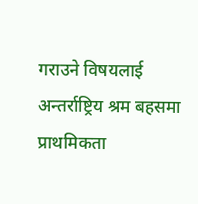गराउने विषयलाई अन्तर्राष्ट्रिय श्रम बहसमा प्राथमिकता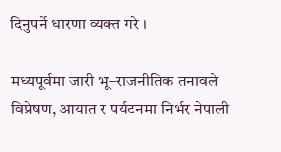दिनुपर्ने धारणा व्यक्त गरे ।

मध्यपूर्वमा जारी भू–राजनीतिक तनावले विप्रेषण, आयात र पर्यटनमा निर्भर नेपाली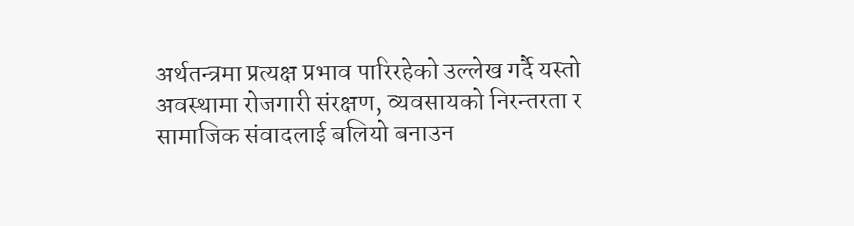अर्थतन्त्रमा प्रत्यक्ष प्रभाव पारिरहेको उल्लेख गर्दै यस्तो अवस्थामा रोजगारी संरक्षण, व्यवसायको निरन्तरता र सामाजिक संवादलाई बलियो बनाउन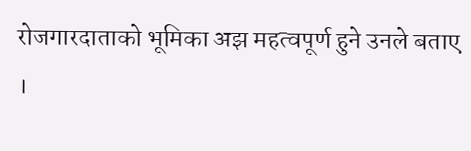रोजगारदाताको भूमिका अझ महत्वपूर्ण हुने उनले बताए ।